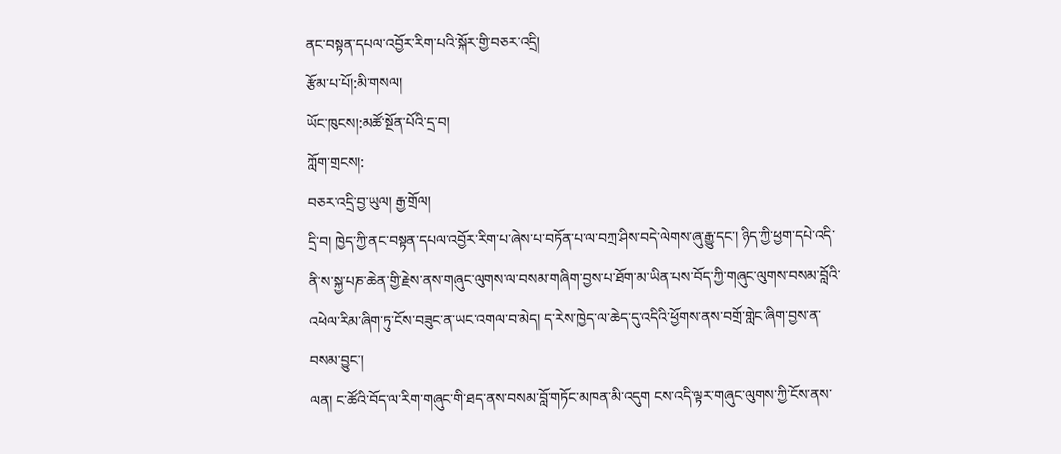ནང་བསྟན་དཔལ་འབྱོར་རིག་པའི་སྐོར་གྱི་བཅར་འདྲི།
རྩོམ་པ་པོ།:མི་གསལ།
ཡོང་ཁུངས།:མཚོ་སྔོན་པོའི་དྲ་བ།
ཀློག་གྲངས།:
བཅར་འདྲི་བྱ་ཡུལ། རྒྱ་གྲོལ།
དྲི་བ། ཁྱེད་ཀྱི་ནང་བསྟན་དཔལ་འབྱོར་རིག་པ་ཞེས་པ་བཏོན་པ་ལ་བཀྲ་ཤིས་བདེ་ལེགས་ཞུ་རྒྱུ་དང་། ཉིད་ཀྱི་ཕྱག་དཔེ་འདི་ནི་ས་སྐྱ་པཎ་ཆེན་གྱི་རྗེས་ནས་གཞུང་ལུགས་ལ་བསམ་གཞིག་བྱས་པ་ཐོག་མ་ཡིན་པས་བོད་ཀྱི་གཞུང་ལུགས་བསམ་བློའི་འཕེལ་རིམ་ཞིག་ཏུ་ངོས་བཟུང་ན་ཡང་འགལ་བ་མེད། ད་རེས་ཁྱེད་ལ་ཆེད་དུ་འདིའི་ཕྱོགས་ནས་བགྲོ་གླེང་ཞིག་བྱས་ན་བསམ་བྱུང་།
ལན། ང་ཚོའི་བོད་ལ་རིག་གཞུང་གི་ཐད་ནས་བསམ་བློ་གཏོང་མཁན་མི་འདུག ངས་འདི་ལྟར་གཞུང་ལུགས་ཀྱི་ངོས་ནས་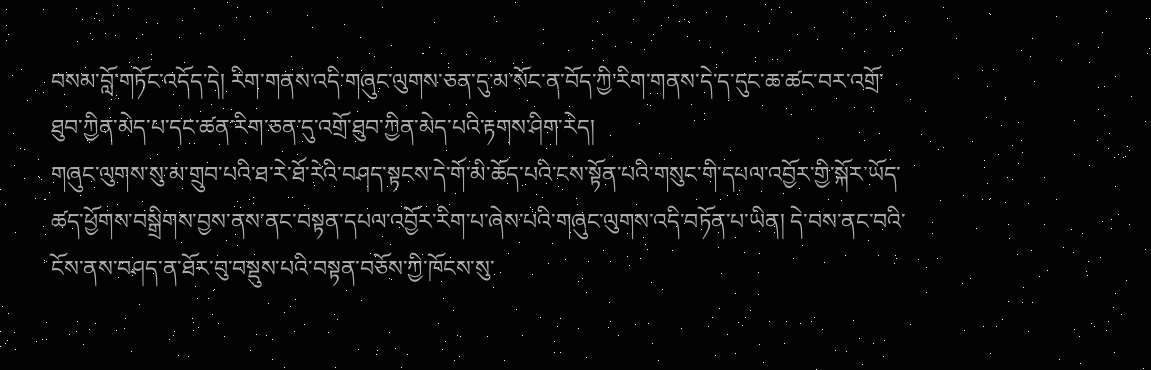བསམ་བློ་གཏོང་འདོད་དེ། རིག་གནས་འདི་གཞུང་ལུགས་ཅན་དུ་མ་སོང་ན་བོད་ཀྱི་རིག་གནས་དེ་ད་དུང་ཆ་ཚང་བར་འགྲོ་ཐུབ་ཀྱིན་མེད་པ་དང་ཚན་རིག་ཅན་དུ་འགྲོ་ཐུབ་ཀྱིན་མེད་པའི་རྟགས་ཤིག་རེད།
གཞུང་ལུགས་སུ་མ་གྲུབ་པའི་ཐ་རེ་ཐོ་རེའི་བཤད་སྟངས་དེ་གོ་མི་ཆོད་པའི་ངས་སྟོན་པའི་གསུང་གི་དཔལ་འབྱོར་གྱི་སྐོར་ཡོད་ཚད་ཕྱོགས་བསྒྲིགས་བྱས་ནས་ནང་བསྟན་དཔལ་འབྱོར་རིག་པ་ཞེས་པའི་གཞུང་ལུགས་འདི་བཏོན་པ་ཡིན། དེ་བས་ནང་བའི་ངོས་ནས་བཤད་ན་ཐོར་བུ་བསྡུས་པའི་བསྟན་བཅོས་ཀྱི་ཁོངས་སུ་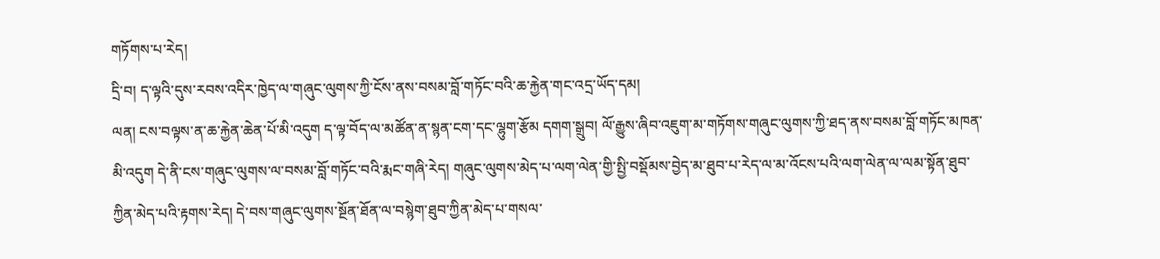གཏོགས་པ་རེད།
དྲི་བ། ད་ལྟའི་དུས་རབས་འདིར་ཁྱེད་ལ་གཞུང་ལུགས་ཀྱི་ངོས་ནས་བསམ་བློ་གཏོང་བའི་ཆ་རྐྱེན་གང་འདྲ་ཡོད་དམ།
ལན། ངས་བལྟས་ན་ཆ་རྐྱེན་ཆེན་པོ་མི་འདུག ད་ལྟ་བོད་ལ་མཚོན་ན་སྙན་ངག་དང་ལྷུག་རྩོམ དགག་སྒྲུབ། ལོ་རྒྱུས་ཞིབ་འཇུག་མ་གཏོགས་གཞུང་ལུགས་ཀྱི་ཐད་ནས་བསམ་བློ་གཏོང་མཁན་མི་འདུག དེ་ནི་ངས་གཞུང་ལུགས་ལ་བསམ་བློ་གཏོང་བའི་རྨང་གཞི་རེད། གཞུང་ལུགས་མེད་པ་ལག་ལེན་གྱི་སྤྱི་བསྡོམས་བྱེད་མ་ཐུབ་པ་རེད་ལ་མ་འོངས་པའི་ལག་ལེན་ལ་ལམ་སྟོན་ཐུབ་ཀྱིན་མེད་པའི་རྟགས་རེད། དེ་བས་གཞུང་ལུགས་སྔོན་ཐོན་ལ་བསྙེག་ཐུབ་ཀྱིན་མེད་པ་གསལ་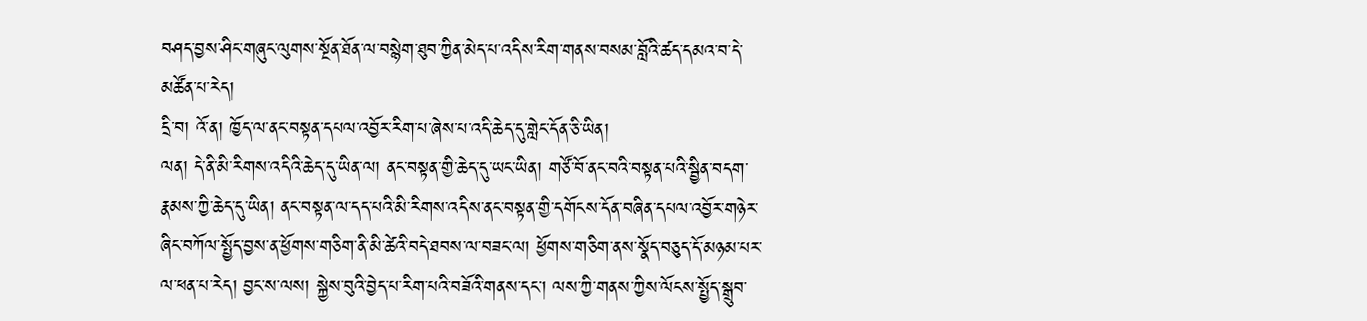བཤད་བྱས་ཤིང་གཞུང་ལུགས་སྔོན་ཐོན་ལ་བསྙེག་ཐུབ་ཀྱིན་མེད་པ་འདིས་རིག་གནས་བསམ་བློའི་ཚད་དམའ་བ་དེ་མཚོན་པ་རེད།
དྲི་བ། འོ་ན། ཁྱོད་ལ་ནང་བསྟན་དཔལ་འབྱོར་རིག་པ་ཞེས་པ་འདི་ཆེད་དུ་གླེང་དོན་ཅི་ཡིན།
ལན། དེ་ནི་མི་རིགས་འདིའི་ཆེད་དུ་ཡིན་ལ། ནང་བསྟན་གྱི་ཆེད་དུ་ཡང་ཡིན། གཙོ་བོ་ནང་བའི་བསྟན་པའི་སྦྱིན་བདག་རྣམས་ཀྱི་ཆེད་དུ་ཡིན། ནང་བསྟན་ལ་དད་པའི་མི་རིགས་འདིས་ནང་བསྟན་གྱི་དགོངས་དོན་བཞིན་དཔལ་འབྱོར་གཉེར་ཞིང་བཀོལ་སྤྱོད་བྱས་ན་ཕྱོགས་གཅིག་ནི་མི་ཚེའི་བདེ་ཐབས་ལ་བཟང་ལ། ཕྱོགས་གཅིག་ནས་སྣོད་བཅུད་དོ་མཉམ་པར་ལ་ཕན་པ་རེད། བྱང་ས་ལས། སྐྱེས་བུའི་བྱེད་པ་རིག་པའི་བཟོའི་གནས་དང་། ལས་ཀྱི་གནས་ཀྱིས་ལོངས་སྤྱོད་སྒྲུབ་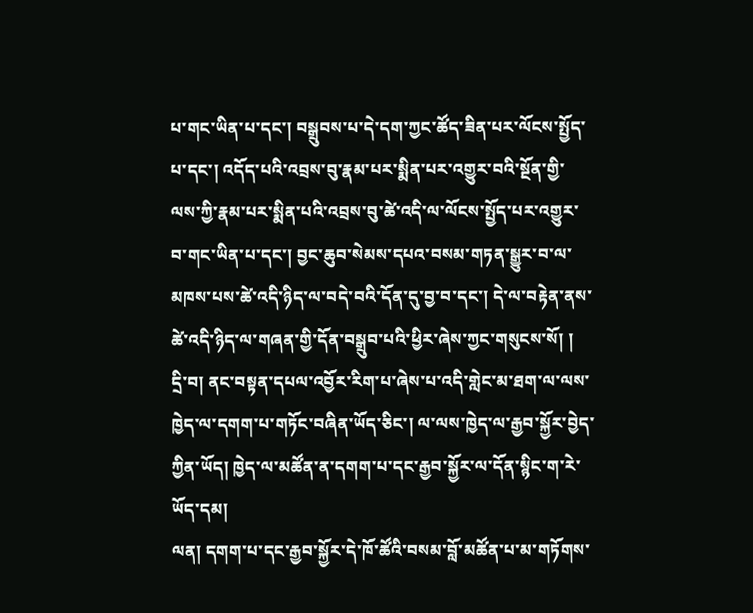པ་གང་ཡིན་པ་དང་། བསྒྲུབས་པ་དེ་དག་ཀྱང་ཚོད་ཟིན་པར་ལོངས་སྤྱོད་པ་དང་། འདོད་པའི་འབྲས་བུ་རྣམ་པར་སྨིན་པར་འགྱུར་བའི་སྔོན་གྱི་ལས་ཀྱི་རྣམ་པར་སྨིན་པའི་འབྲས་བུ་ཚེ་འདི་ལ་ལོངས་སྤྱོད་པར་འགྱུར་བ་གང་ཡིན་པ་དང་། བྱང་ཆུབ་སེམས་དཔའ་བསམ་གཏན་སྒྱུར་བ་ལ་མཁས་པས་ཚེ་འདི་ཉིད་ལ་བདེ་བའི་དོན་དུ་བྱ་བ་དང་། དེ་ལ་བརྟེན་ནས་ཚེ་འདི་ཉིད་ལ་གཞན་གྱི་དོན་བསྒྲུབ་པའི་ཕྱིར་ཞེས་ཀྱང་གསུངས་སོ། །
དྲི་བ། ནང་བསྟན་དཔལ་འབྱོར་རིག་པ་ཞེས་པ་འདི་གླེང་མ་ཐག་ལ་ལས་ཁྱེད་ལ་དགག་པ་གཏོང་བཞིན་ཡོད་ཅིང་། ལ་ལས་ཁྱེད་ལ་རྒྱབ་སྐྱོར་བྱེད་ཀྱིན་ཡོད། ཁྱེད་ལ་མཚོན་ན་དགག་པ་དང་རྒྱབ་སྐྱོར་ལ་དོན་སྙིང་ག་རེ་ཡོད་དམ།
ལན། དགག་པ་དང་རྒྱབ་སྐྱོར་དེ་ཁོ་ཚོའི་བསམ་བློ་མཚོན་པ་མ་གཏོགས་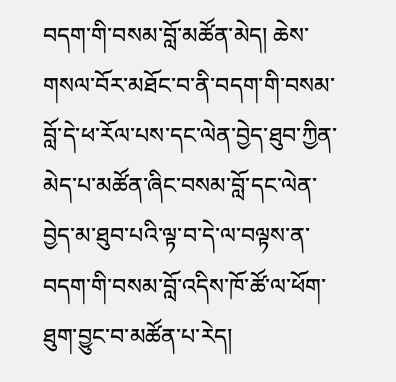བདག་གི་བསམ་བློ་མཚོན་མེད། ཆེས་གསལ་བོར་མཐོང་བ་ནི་བདག་གི་བསམ་བློ་དེ་ཕ་རོལ་པས་དང་ལེན་བྱེད་ཐུབ་ཀྱིན་མེད་པ་མཚོན་ཞིང་བསམ་བློ་དང་ལེན་བྱེད་མ་ཐུབ་པའི་ལྟ་བ་དེ་ལ་བལྟས་ན་བདག་གི་བསམ་བློ་འདིས་ཁོ་ཚོ་ལ་ཕོག་ཐུག་བྱུང་བ་མཚོན་པ་རེད།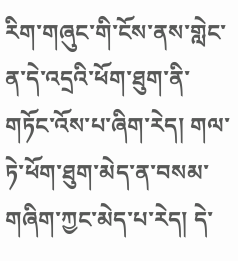རིག་གཞུང་གི་ངོས་ནས་གླེང་ན་དེ་འདྲའི་ཕོག་ཐུག་ནི་གཏོང་འོས་པ་ཞིག་རེད། གལ་ཏེ་ཕོག་ཐུག་མེད་ན་བསམ་གཞིག་ཀྱང་མེད་པ་རེད། དེ་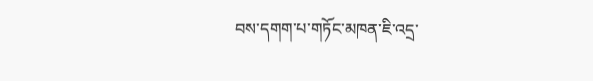བས་དགག་པ་གཏོང་མཁན་ཇི་འདྲ་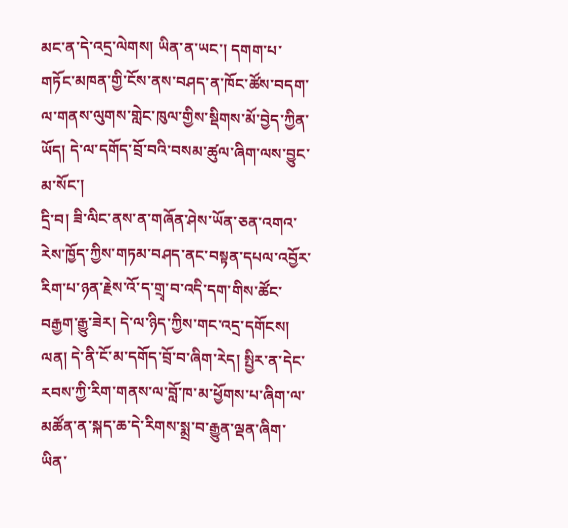མང་ན་དེ་འདྲ་ལེགས། ཡིན་ན་ཡང་། དགག་པ་གཏོང་མཁན་གྱི་ངོས་ནས་བཤད་ན་ཁོང་ཚོས་བདག་ལ་གནས་ལུགས་གླེང་ཁུལ་གྱིས་སྡིགས་མོ་བྱེད་ཀྱིན་ཡོད། དེ་ལ་དགོད་བྲོ་བའི་བསམ་ཚུལ་ཞིག་ལས་བྱུང་མ་སོང་།
དྲི་བ། ཟི་ལིང་ནས་ན་གཞོན་ཤེས་ཡོན་ཅན་འགའ་རེས་ཁྱོད་ཀྱིས་གཏམ་བཤད་ནང་བསྟན་དཔལ་འབྱོར་རིག་པ་ཉན་རྗེས་འོ་ད་གྲྭ་བ་འདི་དག་གིས་ཚོང་བརྒྱག་རྒྱུ་ཟེར། དེ་ལ་ཉིད་ཀྱིས་གང་འདྲ་དགོངས།
ལན། དེ་ནི་ངོ་མ་དགོད་བྲོ་བ་ཞིག་རེད། སྤྱིར་ན་དེང་རབས་ཀྱི་རིག་གནས་ལ་བློ་ཁ་མ་ཕྱོགས་པ་ཞིག་ལ་མཚོན་ན་སྐད་ཆ་དེ་རིགས་སྨྲ་བ་རྒྱུན་ལྡན་ཞིག་ཡིན་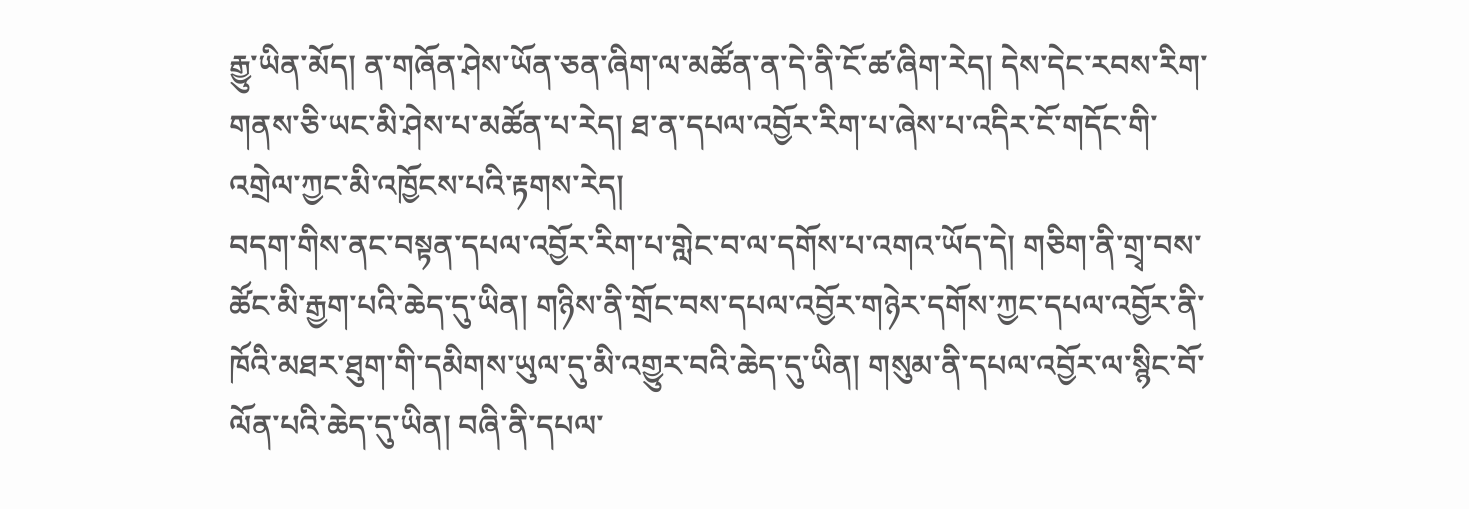རྒྱུ་ཡིན་མོད། ན་གཞོན་ཤེས་ཡོན་ཅན་ཞིག་ལ་མཚོན་ན་དེ་ནི་ངོ་ཚ་ཞིག་རེད། དེས་དེང་རབས་རིག་གནས་ཅི་ཡང་མི་ཤེས་པ་མཚོན་པ་རེད། ཐ་ན་དཔལ་འབྱོར་རིག་པ་ཞེས་པ་འདིར་ངོ་གདོང་གི་འགྲེལ་ཀྱང་མི་འཁྱོངས་པའི་རྟགས་རེད།
བདག་གིས་ནང་བསྟན་དཔལ་འབྱོར་རིག་པ་གླེང་བ་ལ་དགོས་པ་འགའ་ཡོད་དེ། གཅིག་ནི་གྲྭ་བས་ཚོང་མི་རྒྱག་པའི་ཆེད་དུ་ཡིན། གཉིས་ནི་གྲོང་བས་དཔལ་འབྱོར་གཉེར་དགོས་ཀྱང་དཔལ་འབྱོར་ནི་ཁོའི་མཐར་ཐུག་གི་དམིགས་ཡུལ་དུ་མི་འགྱུར་བའི་ཆེད་དུ་ཡིན། གསུམ་ནི་དཔལ་འབྱོར་ལ་སྙིང་བོ་ལོན་པའི་ཆེད་དུ་ཡིན། བཞི་ནི་དཔལ་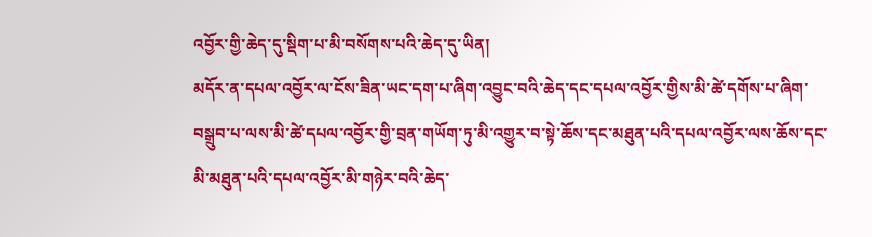འབྱོར་གྱི་ཆེད་དུ་སྡིག་པ་མི་བསོགས་པའི་ཆེད་དུ་ཡིན།
མདོར་ན་དཔལ་འབྱོར་ལ་ངོས་ཟིན་ཡང་དག་པ་ཞིག་འབྱུང་བའི་ཆེད་དང་དཔལ་འབྱོར་གྱིས་མི་ཚེ་དགོས་པ་ཞིག་བསྒྲུབ་པ་ལས་མི་ཚེ་དཔལ་འབྱོར་གྱི་བྲན་གཡོག་ཏུ་མི་འགྱུར་བ་སྟེ་ཆོས་དང་མཐུན་པའི་དཔལ་འབྱོར་ལས་ཆོས་དང་མི་མཐུན་པའི་དཔལ་འབྱོར་མི་གཉེར་བའི་ཆེད་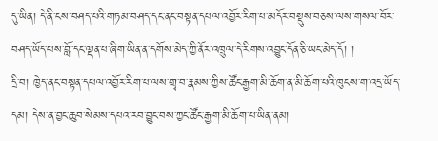དུ་ཡིན། དེ་ནི་ངས་བཤད་པའི་གཏམ་བཤད་དང་ནང་བསྟན་དཔལ་འབྱོར་རིག་པ་མདོར་བསྡུས་བཅས་ལས་གསལ་བོར་བཤད་ཡོད་པས་བློ་དང་ལྡན་པ་ཞིག་ཡིན་ན་དགོས་མེད་ཀྱི་ནོར་འཁྲུལ་དེ་རིགས་འབྱུང་དོན་ཅི་ཡང་མེད་དོ། །
དྲི་བ། ཁྱེད་ནང་བསྟན་དཔལ་འབྱོར་རིག་པ་ལས་གྲྭ་བ་རྣམས་ཀྱིས་ཚོང་རྒྱག་མི་ཆོག་ན་མི་ཆོག་པའི་ཁུངས་ག་འདྲ་ཡོད་དམ། དེས་ན་བྱང་ཆུབ་སེམས་དཔའ་རབ་བྱུང་བས་ཀྱང་ཚོང་རྒྱག་མི་ཆོག་པ་ཡིན་ནམ།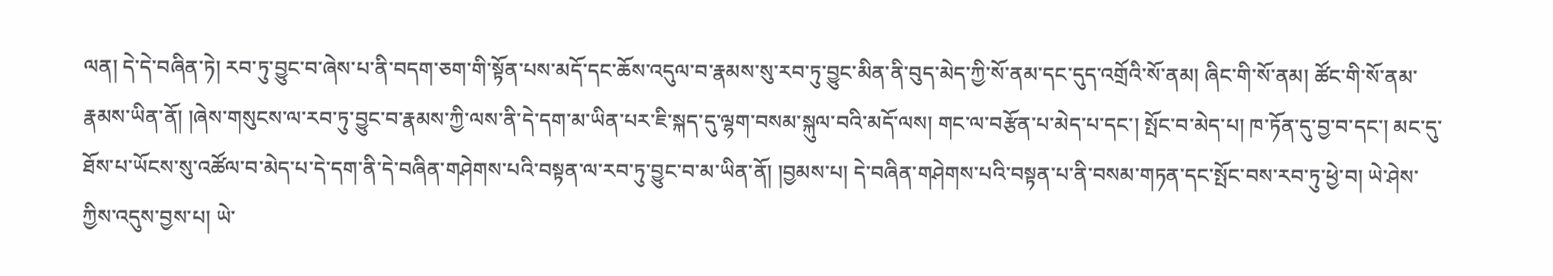ལན། དེ་དེ་བཞིན་ཏེ། རབ་ཏུ་བྱུང་བ་ཞེས་པ་ནི་བདག་ཅག་གི་སྟོན་པས་མདོ་དང་ཆོས་འདུལ་བ་རྣམས་སུ་རབ་ཏུ་བྱུང་མིན་ནི་བུད་མེད་ཀྱི་སོ་ནམ་དང་དུད་འགྲོའི་སོ་ནམ། ཞིང་གི་སོ་ནམ། ཚོང་གི་སོ་ནམ་རྣམས་ཡིན་ནོ། །ཞེས་གསུངས་ལ་རབ་ཏུ་བྱུང་བ་རྣམས་ཀྱི་ལས་ནི་དེ་དག་མ་ཡིན་པར་ཇི་སྐད་དུ་ལྷག་བསམ་སྐུལ་བའི་མདོ་ལས། གང་ལ་བརྩོན་པ་མེད་པ་དང་། སྤོང་བ་མེད་པ། ཁ་ཏོན་དུ་བྱ་བ་དང་། མང་དུ་ཐོས་པ་ཡོངས་སུ་འཚོལ་བ་མེད་པ་དེ་དག་ནི་དེ་བཞིན་གཤེགས་པའི་བསྟན་ལ་རབ་ཏུ་བྱུང་བ་མ་ཡིན་ནོ། །བྱམས་པ། དེ་བཞིན་གཤེགས་པའི་བསྟན་པ་ནི་བསམ་གཏན་དང་སྤོང་བས་རབ་ཏུ་ཕྱེ་བ། ཡེ་ཤེས་ཀྱིས་འདུས་བྱས་པ། ཡེ་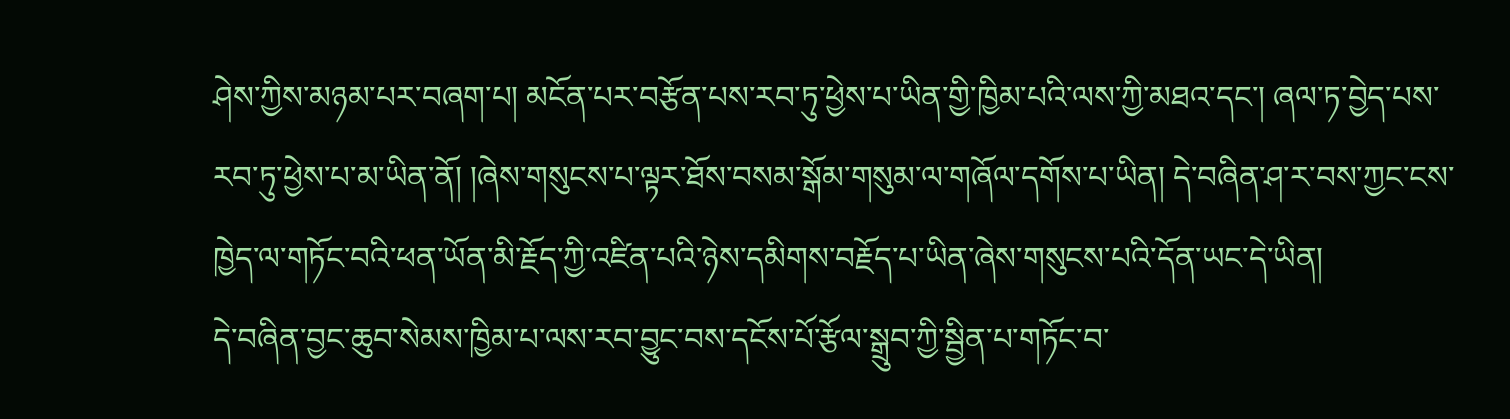ཤེས་ཀྱིས་མཉམ་པར་བཞག་པ། མངོན་པར་བརྩོན་པས་རབ་ཏུ་ཕྱེས་པ་ཡིན་གྱི་ཁྱིམ་པའི་ལས་ཀྱི་མཐའ་དང་། ཞལ་ཏ་བྱེད་པས་རབ་ཏུ་ཕྱེས་པ་མ་ཡིན་ནོ། །ཞེས་གསུངས་པ་ལྟར་ཐོས་བསམ་སྒོམ་གསུམ་ལ་གཞོལ་དགོས་པ་ཡིན། དེ་བཞིན་ཤ་ར་བས་ཀྱང་ངས་ཁྱེད་ལ་གཏོང་བའི་ཕན་ཡོན་མི་རྗོད་ཀྱི་འཛིན་པའི་ཉེས་དམིགས་བརྗོད་པ་ཡིན་ཞེས་གསུངས་པའི་དོན་ཡང་དེ་ཡིན།
དེ་བཞིན་བྱང་ཆུབ་སེམས་ཁྱིམ་པ་ལས་རབ་བྱུང་བས་དངོས་པོ་རྩོལ་སྒྲུབ་ཀྱི་སྦྱིན་པ་གཏོང་བ་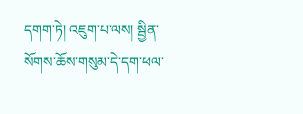དགག་ཏེ། འཇུག་པ་ལས། སྦྱིན་སོགས་ཆོས་གསུམ་དེ་དག་ཕལ་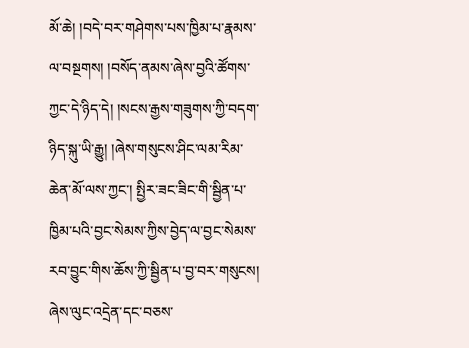མོ་ཆེ། །བདེ་བར་གཤེགས་པས་ཁྱིམ་པ་རྣམས་ལ་བསྔགས། །བསོད་ནམས་ཞེས་བྱའི་ཚོགས་ཀྱང་དེ་ཉིད་དེ། །སངས་རྒྱས་གཟུགས་ཀྱི་བདག་ཉིད་སྐུ་ཡི་རྒྱུ། །ཞེས་གསུངས་ཤིང་ལམ་རིམ་ཆེན་མོ་ལས་ཀྱང་། སྤྱིར་ཟང་ཟིང་གི་སྦྱིན་པ་ཁྱིམ་པའི་བྱང་སེམས་ཀྱིས་བྱེད་ལ་བྱང་སེམས་རབ་བྱུང་གིས་ཆོས་ཀྱི་སྦྱིན་པ་བྱ་བར་གསུངས། ཞེས་ལུང་འདྲེན་དང་བཅས་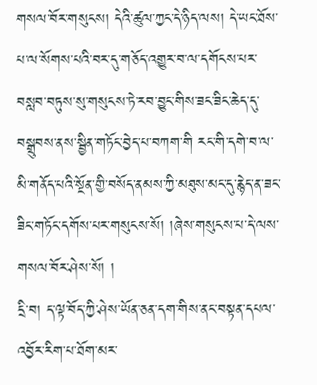གསལ་བོར་གསུངས། དེའི་ཚུལ་ཀྱང་དེ་ཉིད་ལས། དེ་ཡང་ཐོས་པ་ལ་སོགས་པའི་བར་དུ་གཅོད་འགྱུར་བ་ལ་དགོངས་པར་བསླབ་བཏུས་སུ་གསུངས་ཏེ་རབ་བྱུང་གིས་ཟང་ཟིང་ཆེད་དུ་བསྒྲུབས་ནས་སྦྱིན་གཏོང་བྱེད་པ་བཀག་གི རང་གི་དགེ་བ་ལ་མི་གནོད་པའི་སྔོན་གྱི་བསོད་ནམས་ཀྱི་མཐུས་མང་དུ་རྙེད་ན་ཟང་ཟིང་གཏོང་དགོས་པར་གསུངས་སོ། །ཞེས་གསུངས་པ་དེ་ལས་གསལ་བོར་ཤེས་སོ། །
དྲི་བ། ད་ལྟ་བོད་ཀྱི་ཤེས་ཡོན་ཅན་དག་གིས་ནང་བསྟན་དཔལ་འབྱོར་རིག་པ་ཐོག་མར་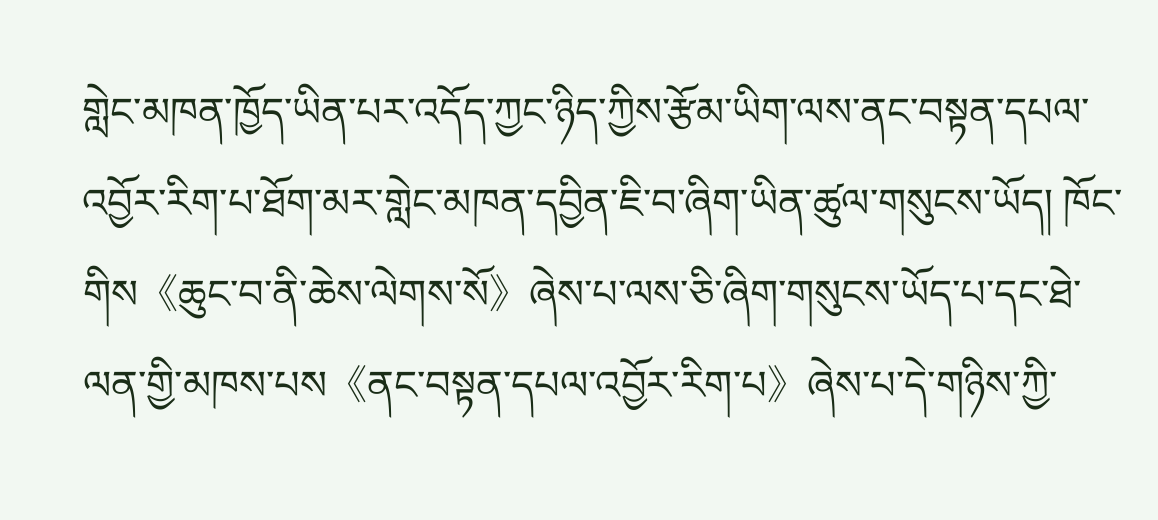གླེང་མཁན་ཁྱོད་ཡིན་པར་འདོད་ཀྱང་ཉིད་ཀྱིས་རྩོམ་ཡིག་ལས་ནང་བསྟན་དཔལ་འབྱོར་རིག་པ་ཐོག་མར་གླེང་མཁན་དབྱིན་ཇི་བ་ཞིག་ཡིན་ཚུལ་གསུངས་ཡོད། ཁོང་གིས《ཆུང་བ་ནི་ཆེས་ལེགས་སོ》ཞེས་པ་ལས་ཅི་ཞིག་གསུངས་ཡོད་པ་དང་ཐེ་ལན་གྱི་མཁས་པས《ནང་བསྟན་དཔལ་འབྱོར་རིག་པ》ཞེས་པ་དེ་གཉིས་ཀྱི་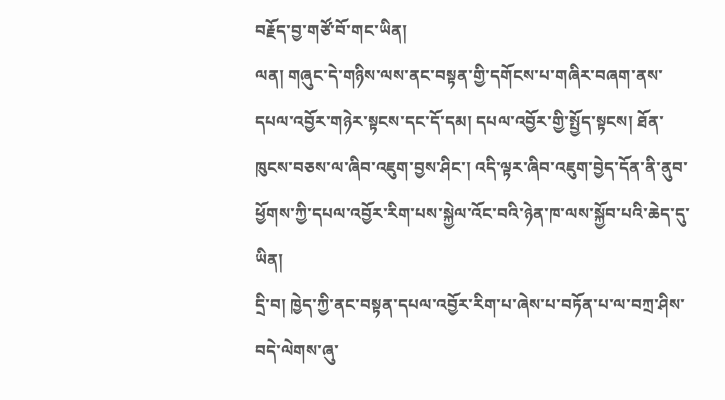བརྗོད་བྱ་གཙོ་བོ་གང་ཡིན།
ལན། གཞུང་དེ་གཉིས་ལས་ནང་བསྟན་གྱི་དགོངས་པ་གཞིར་བཞག་ནས་དཔལ་འབྱོར་གཉེར་སྟངས་དང་དོ་དམ། དཔལ་འབྱོར་གྱི་སྤྱོད་སྟངས། ཐོན་ཁུངས་བཅས་ལ་ཞིབ་འཇུག་བྱས་ཤིང་། འདི་ལྟར་ཞིབ་འཇུག་བྱེད་དོན་ནི་ནུབ་ཕྱོགས་ཀྱི་དཔལ་འབྱོར་རིག་པས་སྐྱེལ་འོང་བའི་ཉེན་ཁ་ལས་སྐྱོབ་པའི་ཆེད་དུ་ཡིན།
དྲི་བ། ཁྱེད་ཀྱི་ནང་བསྟན་དཔལ་འབྱོར་རིག་པ་ཞེས་པ་བཏོན་པ་ལ་བཀྲ་ཤིས་བདེ་ལེགས་ཞུ་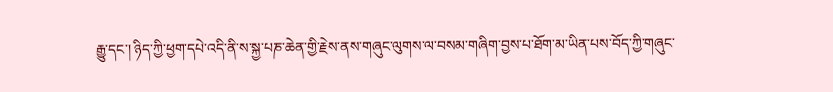རྒྱུ་དང་། ཉིད་ཀྱི་ཕྱག་དཔེ་འདི་ནི་ས་སྐྱ་པཎ་ཆེན་གྱི་རྗེས་ནས་གཞུང་ལུགས་ལ་བསམ་གཞིག་བྱས་པ་ཐོག་མ་ཡིན་པས་བོད་ཀྱི་གཞུང་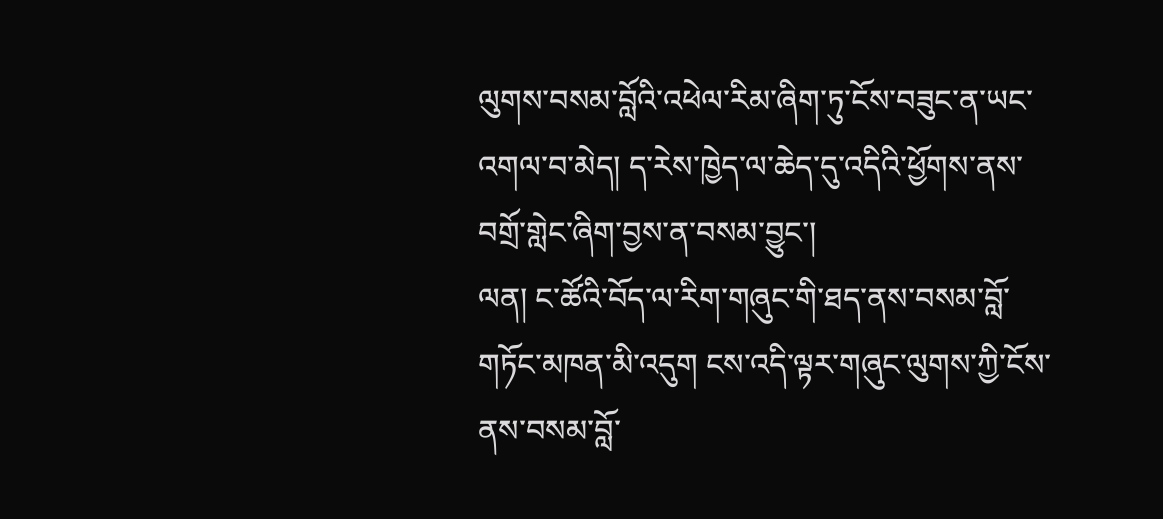ལུགས་བསམ་བློའི་འཕེལ་རིམ་ཞིག་ཏུ་ངོས་བཟུང་ན་ཡང་འགལ་བ་མེད། ད་རེས་ཁྱེད་ལ་ཆེད་དུ་འདིའི་ཕྱོགས་ནས་བགྲོ་གླེང་ཞིག་བྱས་ན་བསམ་བྱུང་།
ལན། ང་ཚོའི་བོད་ལ་རིག་གཞུང་གི་ཐད་ནས་བསམ་བློ་གཏོང་མཁན་མི་འདུག ངས་འདི་ལྟར་གཞུང་ལུགས་ཀྱི་ངོས་ནས་བསམ་བློ་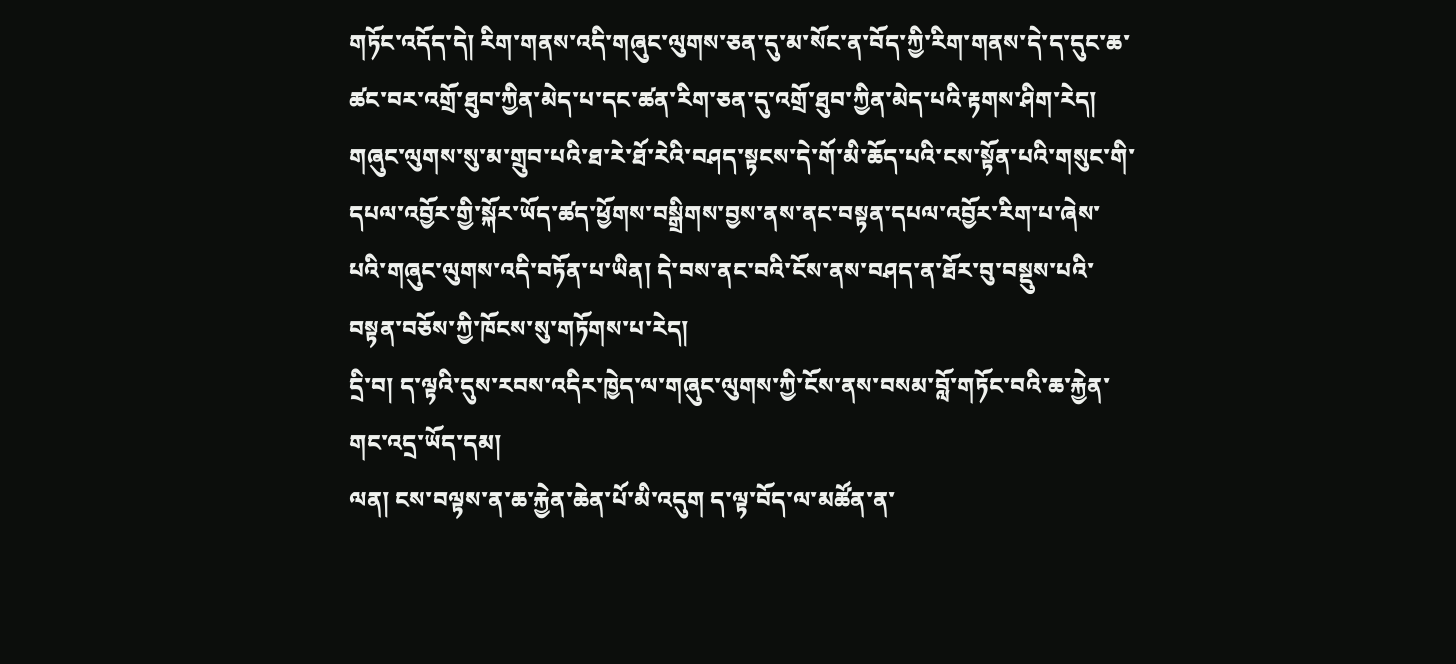གཏོང་འདོད་དེ། རིག་གནས་འདི་གཞུང་ལུགས་ཅན་དུ་མ་སོང་ན་བོད་ཀྱི་རིག་གནས་དེ་ད་དུང་ཆ་ཚང་བར་འགྲོ་ཐུབ་ཀྱིན་མེད་པ་དང་ཚན་རིག་ཅན་དུ་འགྲོ་ཐུབ་ཀྱིན་མེད་པའི་རྟགས་ཤིག་རེད།
གཞུང་ལུགས་སུ་མ་གྲུབ་པའི་ཐ་རེ་ཐོ་རེའི་བཤད་སྟངས་དེ་གོ་མི་ཆོད་པའི་ངས་སྟོན་པའི་གསུང་གི་དཔལ་འབྱོར་གྱི་སྐོར་ཡོད་ཚད་ཕྱོགས་བསྒྲིགས་བྱས་ནས་ནང་བསྟན་དཔལ་འབྱོར་རིག་པ་ཞེས་པའི་གཞུང་ལུགས་འདི་བཏོན་པ་ཡིན། དེ་བས་ནང་བའི་ངོས་ནས་བཤད་ན་ཐོར་བུ་བསྡུས་པའི་བསྟན་བཅོས་ཀྱི་ཁོངས་སུ་གཏོགས་པ་རེད།
དྲི་བ། ད་ལྟའི་དུས་རབས་འདིར་ཁྱེད་ལ་གཞུང་ལུགས་ཀྱི་ངོས་ནས་བསམ་བློ་གཏོང་བའི་ཆ་རྐྱེན་གང་འདྲ་ཡོད་དམ།
ལན། ངས་བལྟས་ན་ཆ་རྐྱེན་ཆེན་པོ་མི་འདུག ད་ལྟ་བོད་ལ་མཚོན་ན་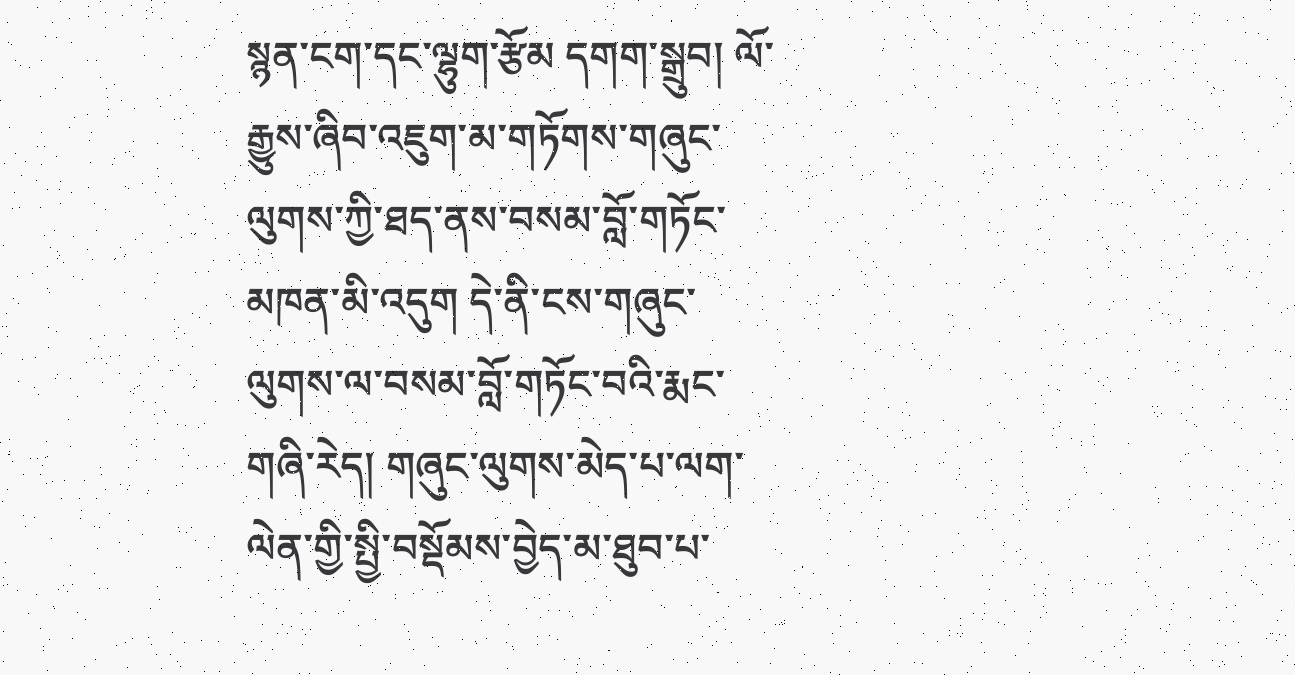སྙན་ངག་དང་ལྷུག་རྩོམ དགག་སྒྲུབ། ལོ་རྒྱུས་ཞིབ་འཇུག་མ་གཏོགས་གཞུང་ལུགས་ཀྱི་ཐད་ནས་བསམ་བློ་གཏོང་མཁན་མི་འདུག དེ་ནི་ངས་གཞུང་ལུགས་ལ་བསམ་བློ་གཏོང་བའི་རྨང་གཞི་རེད། གཞུང་ལུགས་མེད་པ་ལག་ལེན་གྱི་སྤྱི་བསྡོམས་བྱེད་མ་ཐུབ་པ་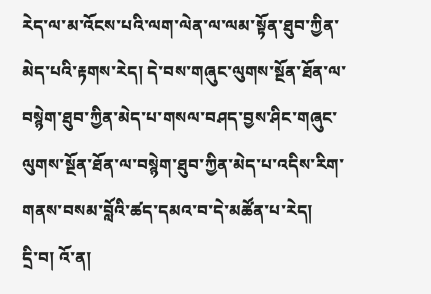རེད་ལ་མ་འོངས་པའི་ལག་ལེན་ལ་ལམ་སྟོན་ཐུབ་ཀྱིན་མེད་པའི་རྟགས་རེད། དེ་བས་གཞུང་ལུགས་སྔོན་ཐོན་ལ་བསྙེག་ཐུབ་ཀྱིན་མེད་པ་གསལ་བཤད་བྱས་ཤིང་གཞུང་ལུགས་སྔོན་ཐོན་ལ་བསྙེག་ཐུབ་ཀྱིན་མེད་པ་འདིས་རིག་གནས་བསམ་བློའི་ཚད་དམའ་བ་དེ་མཚོན་པ་རེད།
དྲི་བ། འོ་ན།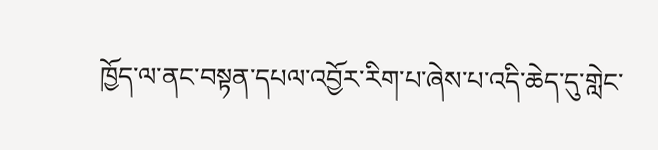ཁྱོད་ལ་ནང་བསྟན་དཔལ་འབྱོར་རིག་པ་ཞེས་པ་འདི་ཆེད་དུ་གླེང་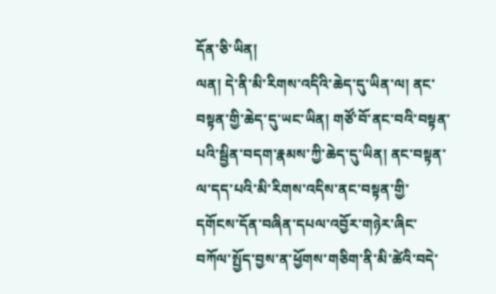དོན་ཅི་ཡིན།
ལན། དེ་ནི་མི་རིགས་འདིའི་ཆེད་དུ་ཡིན་ལ། ནང་བསྟན་གྱི་ཆེད་དུ་ཡང་ཡིན། གཙོ་བོ་ནང་བའི་བསྟན་པའི་སྦྱིན་བདག་རྣམས་ཀྱི་ཆེད་དུ་ཡིན། ནང་བསྟན་ལ་དད་པའི་མི་རིགས་འདིས་ནང་བསྟན་གྱི་དགོངས་དོན་བཞིན་དཔལ་འབྱོར་གཉེར་ཞིང་བཀོལ་སྤྱོད་བྱས་ན་ཕྱོགས་གཅིག་ནི་མི་ཚེའི་བདེ་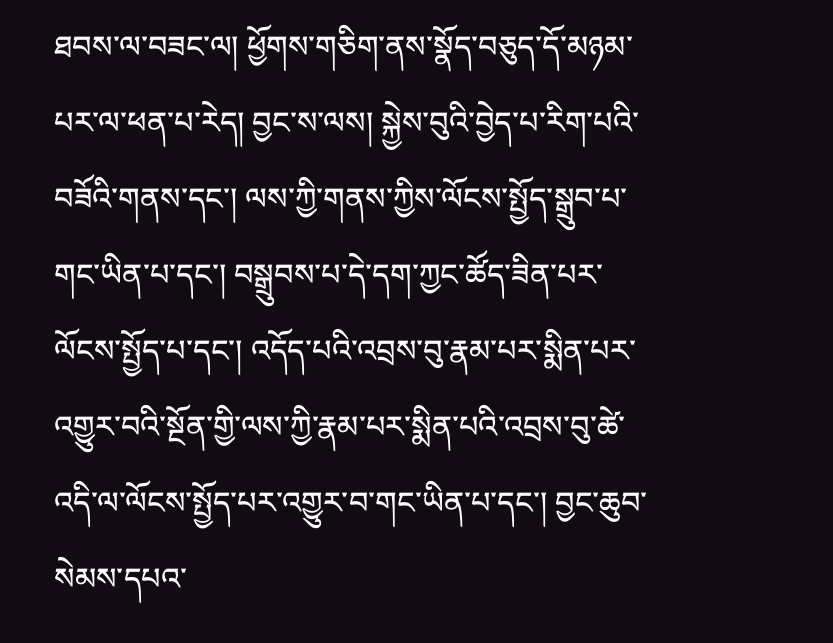ཐབས་ལ་བཟང་ལ། ཕྱོགས་གཅིག་ནས་སྣོད་བཅུད་དོ་མཉམ་པར་ལ་ཕན་པ་རེད། བྱང་ས་ལས། སྐྱེས་བུའི་བྱེད་པ་རིག་པའི་བཟོའི་གནས་དང་། ལས་ཀྱི་གནས་ཀྱིས་ལོངས་སྤྱོད་སྒྲུབ་པ་གང་ཡིན་པ་དང་། བསྒྲུབས་པ་དེ་དག་ཀྱང་ཚོད་ཟིན་པར་ལོངས་སྤྱོད་པ་དང་། འདོད་པའི་འབྲས་བུ་རྣམ་པར་སྨིན་པར་འགྱུར་བའི་སྔོན་གྱི་ལས་ཀྱི་རྣམ་པར་སྨིན་པའི་འབྲས་བུ་ཚེ་འདི་ལ་ལོངས་སྤྱོད་པར་འགྱུར་བ་གང་ཡིན་པ་དང་། བྱང་ཆུབ་སེམས་དཔའ་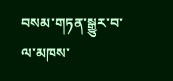བསམ་གཏན་སྒྱུར་བ་ལ་མཁས་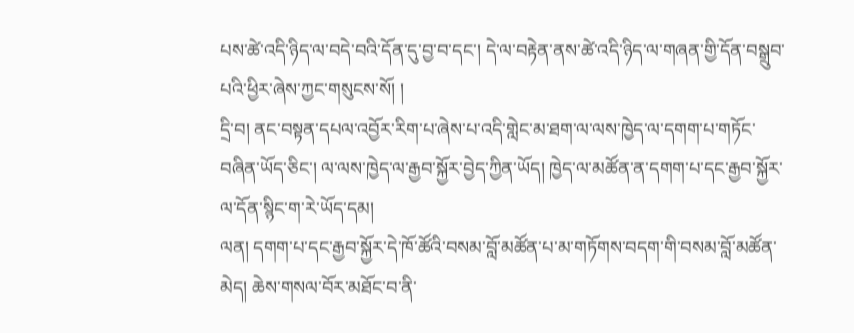པས་ཚེ་འདི་ཉིད་ལ་བདེ་བའི་དོན་དུ་བྱ་བ་དང་། དེ་ལ་བརྟེན་ནས་ཚེ་འདི་ཉིད་ལ་གཞན་གྱི་དོན་བསྒྲུབ་པའི་ཕྱིར་ཞེས་ཀྱང་གསུངས་སོ། །
དྲི་བ། ནང་བསྟན་དཔལ་འབྱོར་རིག་པ་ཞེས་པ་འདི་གླེང་མ་ཐག་ལ་ལས་ཁྱེད་ལ་དགག་པ་གཏོང་བཞིན་ཡོད་ཅིང་། ལ་ལས་ཁྱེད་ལ་རྒྱབ་སྐྱོར་བྱེད་ཀྱིན་ཡོད། ཁྱེད་ལ་མཚོན་ན་དགག་པ་དང་རྒྱབ་སྐྱོར་ལ་དོན་སྙིང་ག་རེ་ཡོད་དམ།
ལན། དགག་པ་དང་རྒྱབ་སྐྱོར་དེ་ཁོ་ཚོའི་བསམ་བློ་མཚོན་པ་མ་གཏོགས་བདག་གི་བསམ་བློ་མཚོན་མེད། ཆེས་གསལ་བོར་མཐོང་བ་ནི་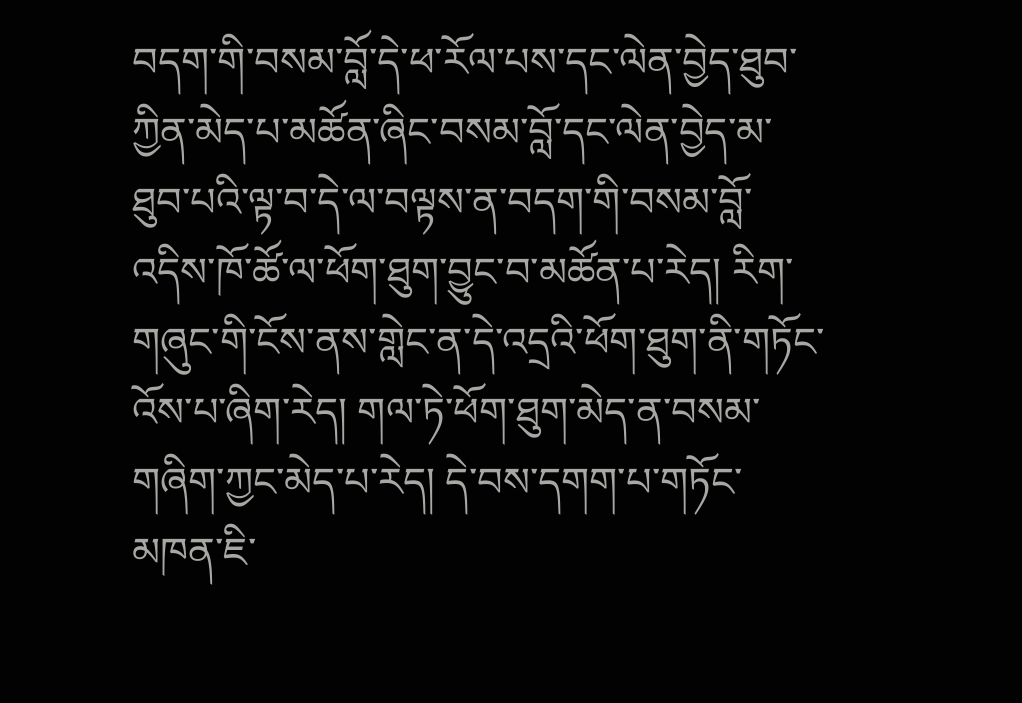བདག་གི་བསམ་བློ་དེ་ཕ་རོལ་པས་དང་ལེན་བྱེད་ཐུབ་ཀྱིན་མེད་པ་མཚོན་ཞིང་བསམ་བློ་དང་ལེན་བྱེད་མ་ཐུབ་པའི་ལྟ་བ་དེ་ལ་བལྟས་ན་བདག་གི་བསམ་བློ་འདིས་ཁོ་ཚོ་ལ་ཕོག་ཐུག་བྱུང་བ་མཚོན་པ་རེད། རིག་གཞུང་གི་ངོས་ནས་གླེང་ན་དེ་འདྲའི་ཕོག་ཐུག་ནི་གཏོང་འོས་པ་ཞིག་རེད། གལ་ཏེ་ཕོག་ཐུག་མེད་ན་བསམ་གཞིག་ཀྱང་མེད་པ་རེད། དེ་བས་དགག་པ་གཏོང་མཁན་ཇི་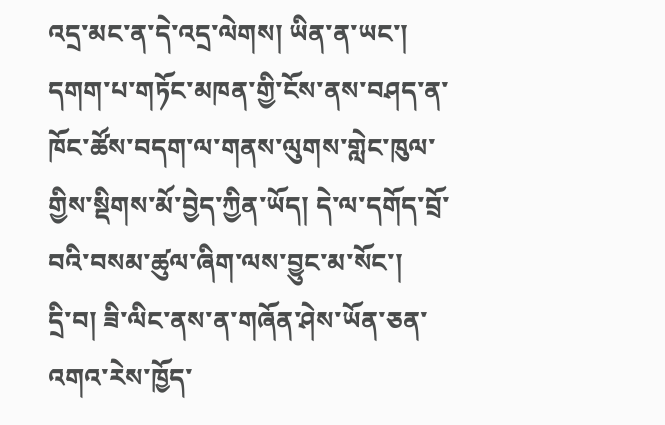འདྲ་མང་ན་དེ་འདྲ་ལེགས། ཡིན་ན་ཡང་། དགག་པ་གཏོང་མཁན་གྱི་ངོས་ནས་བཤད་ན་ཁོང་ཚོས་བདག་ལ་གནས་ལུགས་གླེང་ཁུལ་གྱིས་སྡིགས་མོ་བྱེད་ཀྱིན་ཡོད། དེ་ལ་དགོད་བྲོ་བའི་བསམ་ཚུལ་ཞིག་ལས་བྱུང་མ་སོང་།
དྲི་བ། ཟི་ལིང་ནས་ན་གཞོན་ཤེས་ཡོན་ཅན་འགའ་རེས་ཁྱོད་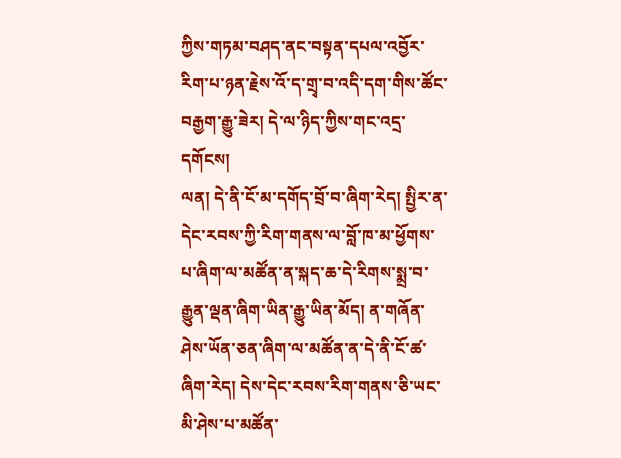ཀྱིས་གཏམ་བཤད་ནང་བསྟན་དཔལ་འབྱོར་རིག་པ་ཉན་རྗེས་འོ་ད་གྲྭ་བ་འདི་དག་གིས་ཚོང་བརྒྱག་རྒྱུ་ཟེར། དེ་ལ་ཉིད་ཀྱིས་གང་འདྲ་དགོངས།
ལན། དེ་ནི་ངོ་མ་དགོད་བྲོ་བ་ཞིག་རེད། སྤྱིར་ན་དེང་རབས་ཀྱི་རིག་གནས་ལ་བློ་ཁ་མ་ཕྱོགས་པ་ཞིག་ལ་མཚོན་ན་སྐད་ཆ་དེ་རིགས་སྨྲ་བ་རྒྱུན་ལྡན་ཞིག་ཡིན་རྒྱུ་ཡིན་མོད། ན་གཞོན་ཤེས་ཡོན་ཅན་ཞིག་ལ་མཚོན་ན་དེ་ནི་ངོ་ཚ་ཞིག་རེད། དེས་དེང་རབས་རིག་གནས་ཅི་ཡང་མི་ཤེས་པ་མཚོན་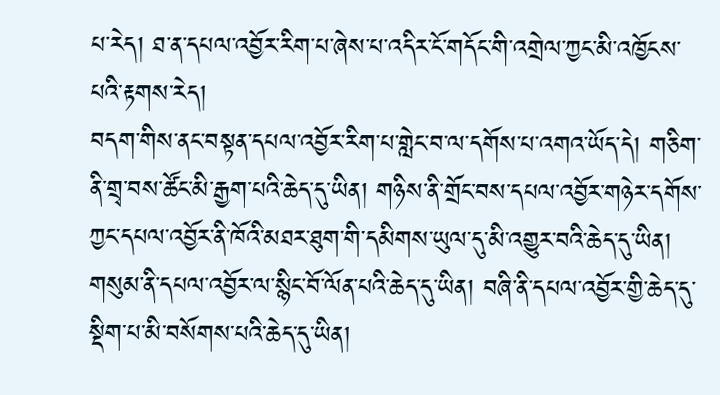པ་རེད། ཐ་ན་དཔལ་འབྱོར་རིག་པ་ཞེས་པ་འདིར་ངོ་གདོང་གི་འགྲེལ་ཀྱང་མི་འཁྱོངས་པའི་རྟགས་རེད།
བདག་གིས་ནང་བསྟན་དཔལ་འབྱོར་རིག་པ་གླེང་བ་ལ་དགོས་པ་འགའ་ཡོད་དེ། གཅིག་ནི་གྲྭ་བས་ཚོང་མི་རྒྱག་པའི་ཆེད་དུ་ཡིན། གཉིས་ནི་གྲོང་བས་དཔལ་འབྱོར་གཉེར་དགོས་ཀྱང་དཔལ་འབྱོར་ནི་ཁོའི་མཐར་ཐུག་གི་དམིགས་ཡུལ་དུ་མི་འགྱུར་བའི་ཆེད་དུ་ཡིན། གསུམ་ནི་དཔལ་འབྱོར་ལ་སྙིང་བོ་ལོན་པའི་ཆེད་དུ་ཡིན། བཞི་ནི་དཔལ་འབྱོར་གྱི་ཆེད་དུ་སྡིག་པ་མི་བསོགས་པའི་ཆེད་དུ་ཡིན།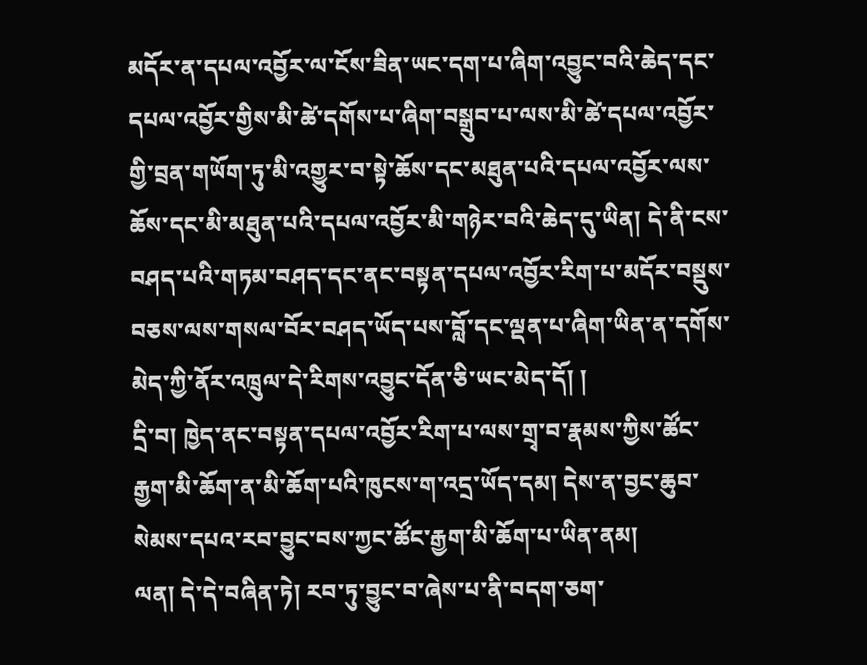མདོར་ན་དཔལ་འབྱོར་ལ་ངོས་ཟིན་ཡང་དག་པ་ཞིག་འབྱུང་བའི་ཆེད་དང་དཔལ་འབྱོར་གྱིས་མི་ཚེ་དགོས་པ་ཞིག་བསྒྲུབ་པ་ལས་མི་ཚེ་དཔལ་འབྱོར་གྱི་བྲན་གཡོག་ཏུ་མི་འགྱུར་བ་སྟེ་ཆོས་དང་མཐུན་པའི་དཔལ་འབྱོར་ལས་ཆོས་དང་མི་མཐུན་པའི་དཔལ་འབྱོར་མི་གཉེར་བའི་ཆེད་དུ་ཡིན། དེ་ནི་ངས་བཤད་པའི་གཏམ་བཤད་དང་ནང་བསྟན་དཔལ་འབྱོར་རིག་པ་མདོར་བསྡུས་བཅས་ལས་གསལ་བོར་བཤད་ཡོད་པས་བློ་དང་ལྡན་པ་ཞིག་ཡིན་ན་དགོས་མེད་ཀྱི་ནོར་འཁྲུལ་དེ་རིགས་འབྱུང་དོན་ཅི་ཡང་མེད་དོ། །
དྲི་བ། ཁྱེད་ནང་བསྟན་དཔལ་འབྱོར་རིག་པ་ལས་གྲྭ་བ་རྣམས་ཀྱིས་ཚོང་རྒྱག་མི་ཆོག་ན་མི་ཆོག་པའི་ཁུངས་ག་འདྲ་ཡོད་དམ། དེས་ན་བྱང་ཆུབ་སེམས་དཔའ་རབ་བྱུང་བས་ཀྱང་ཚོང་རྒྱག་མི་ཆོག་པ་ཡིན་ནམ།
ལན། དེ་དེ་བཞིན་ཏེ། རབ་ཏུ་བྱུང་བ་ཞེས་པ་ནི་བདག་ཅག་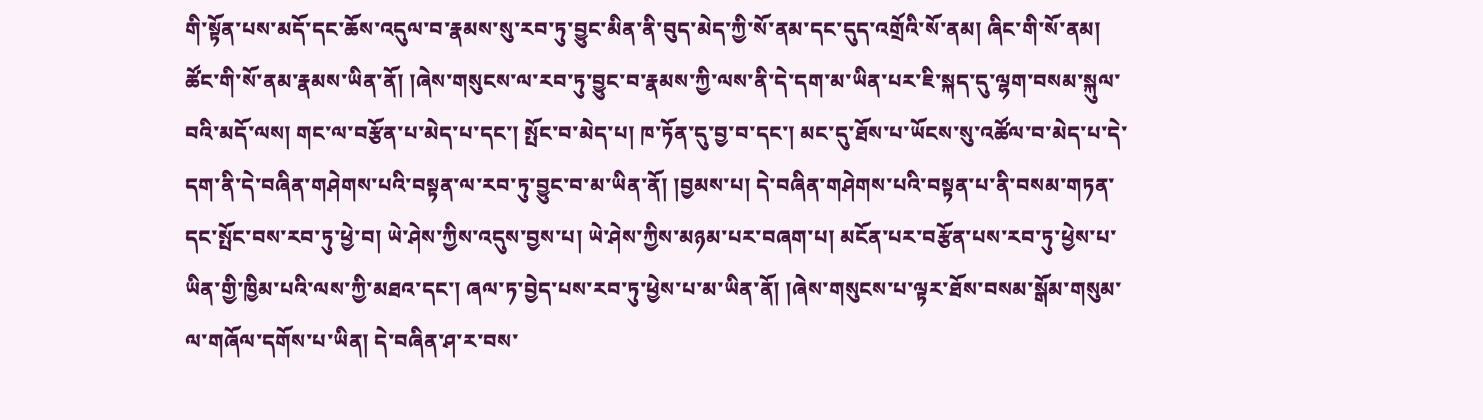གི་སྟོན་པས་མདོ་དང་ཆོས་འདུལ་བ་རྣམས་སུ་རབ་ཏུ་བྱུང་མིན་ནི་བུད་མེད་ཀྱི་སོ་ནམ་དང་དུད་འགྲོའི་སོ་ནམ། ཞིང་གི་སོ་ནམ། ཚོང་གི་སོ་ནམ་རྣམས་ཡིན་ནོ། །ཞེས་གསུངས་ལ་རབ་ཏུ་བྱུང་བ་རྣམས་ཀྱི་ལས་ནི་དེ་དག་མ་ཡིན་པར་ཇི་སྐད་དུ་ལྷག་བསམ་སྐུལ་བའི་མདོ་ལས། གང་ལ་བརྩོན་པ་མེད་པ་དང་། སྤོང་བ་མེད་པ། ཁ་ཏོན་དུ་བྱ་བ་དང་། མང་དུ་ཐོས་པ་ཡོངས་སུ་འཚོལ་བ་མེད་པ་དེ་དག་ནི་དེ་བཞིན་གཤེགས་པའི་བསྟན་ལ་རབ་ཏུ་བྱུང་བ་མ་ཡིན་ནོ། །བྱམས་པ། དེ་བཞིན་གཤེགས་པའི་བསྟན་པ་ནི་བསམ་གཏན་དང་སྤོང་བས་རབ་ཏུ་ཕྱེ་བ། ཡེ་ཤེས་ཀྱིས་འདུས་བྱས་པ། ཡེ་ཤེས་ཀྱིས་མཉམ་པར་བཞག་པ། མངོན་པར་བརྩོན་པས་རབ་ཏུ་ཕྱེས་པ་ཡིན་གྱི་ཁྱིམ་པའི་ལས་ཀྱི་མཐའ་དང་། ཞལ་ཏ་བྱེད་པས་རབ་ཏུ་ཕྱེས་པ་མ་ཡིན་ནོ། །ཞེས་གསུངས་པ་ལྟར་ཐོས་བསམ་སྒོམ་གསུམ་ལ་གཞོལ་དགོས་པ་ཡིན། དེ་བཞིན་ཤ་ར་བས་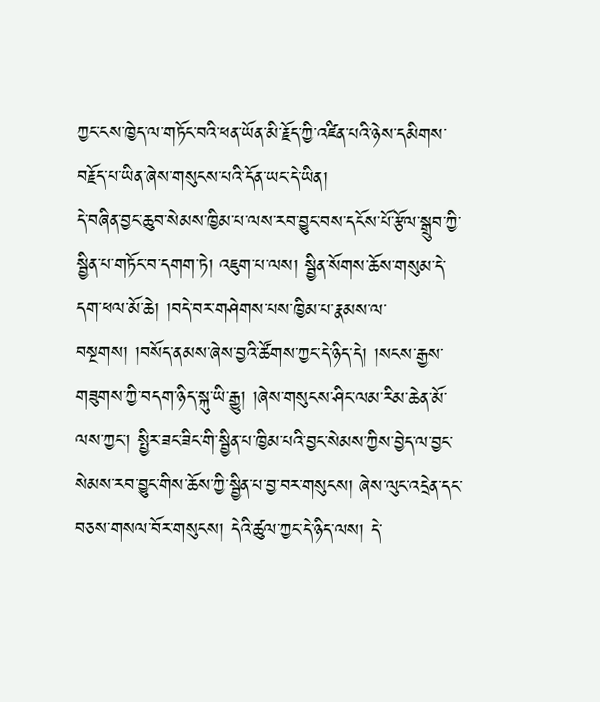ཀྱང་ངས་ཁྱེད་ལ་གཏོང་བའི་ཕན་ཡོན་མི་རྗོད་ཀྱི་འཛིན་པའི་ཉེས་དམིགས་བརྗོད་པ་ཡིན་ཞེས་གསུངས་པའི་དོན་ཡང་དེ་ཡིན།
དེ་བཞིན་བྱང་ཆུབ་སེམས་ཁྱིམ་པ་ལས་རབ་བྱུང་བས་དངོས་པོ་རྩོལ་སྒྲུབ་ཀྱི་སྦྱིན་པ་གཏོང་བ་དགག་ཏེ། འཇུག་པ་ལས། སྦྱིན་སོགས་ཆོས་གསུམ་དེ་དག་ཕལ་མོ་ཆེ། །བདེ་བར་གཤེགས་པས་ཁྱིམ་པ་རྣམས་ལ་བསྔགས། །བསོད་ནམས་ཞེས་བྱའི་ཚོགས་ཀྱང་དེ་ཉིད་དེ། །སངས་རྒྱས་གཟུགས་ཀྱི་བདག་ཉིད་སྐུ་ཡི་རྒྱུ། །ཞེས་གསུངས་ཤིང་ལམ་རིམ་ཆེན་མོ་ལས་ཀྱང་། སྤྱིར་ཟང་ཟིང་གི་སྦྱིན་པ་ཁྱིམ་པའི་བྱང་སེམས་ཀྱིས་བྱེད་ལ་བྱང་སེམས་རབ་བྱུང་གིས་ཆོས་ཀྱི་སྦྱིན་པ་བྱ་བར་གསུངས། ཞེས་ལུང་འདྲེན་དང་བཅས་གསལ་བོར་གསུངས། དེའི་ཚུལ་ཀྱང་དེ་ཉིད་ལས། དེ་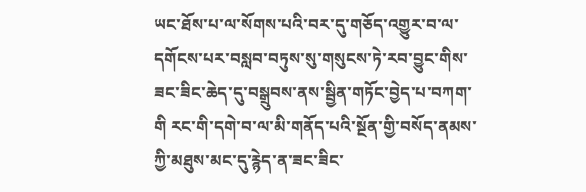ཡང་ཐོས་པ་ལ་སོགས་པའི་བར་དུ་གཅོད་འགྱུར་བ་ལ་དགོངས་པར་བསླབ་བཏུས་སུ་གསུངས་ཏེ་རབ་བྱུང་གིས་ཟང་ཟིང་ཆེད་དུ་བསྒྲུབས་ནས་སྦྱིན་གཏོང་བྱེད་པ་བཀག་གི རང་གི་དགེ་བ་ལ་མི་གནོད་པའི་སྔོན་གྱི་བསོད་ནམས་ཀྱི་མཐུས་མང་དུ་རྙེད་ན་ཟང་ཟིང་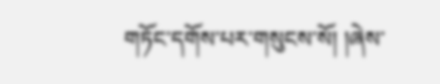གཏོང་དགོས་པར་གསུངས་སོ། །ཞེས་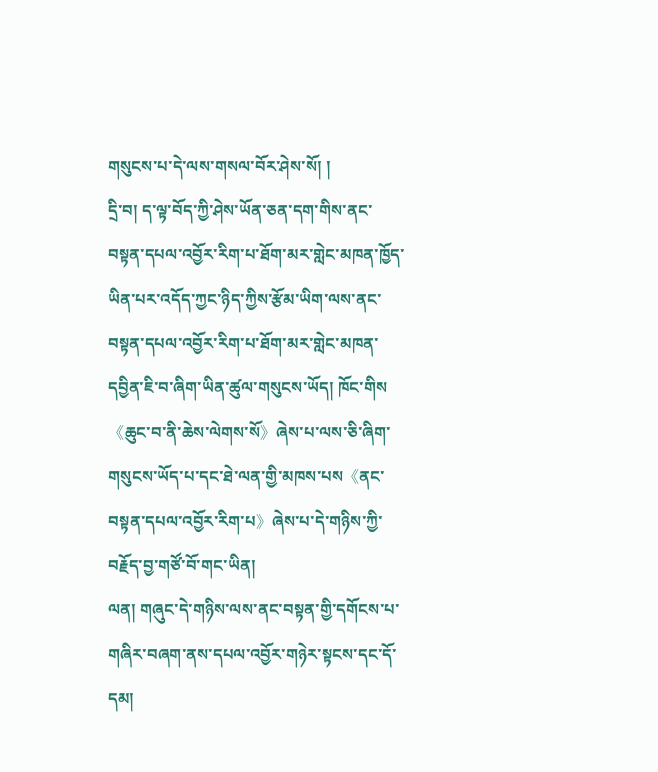གསུངས་པ་དེ་ལས་གསལ་བོར་ཤེས་སོ། །
དྲི་བ། ད་ལྟ་བོད་ཀྱི་ཤེས་ཡོན་ཅན་དག་གིས་ནང་བསྟན་དཔལ་འབྱོར་རིག་པ་ཐོག་མར་གླེང་མཁན་ཁྱོད་ཡིན་པར་འདོད་ཀྱང་ཉིད་ཀྱིས་རྩོམ་ཡིག་ལས་ནང་བསྟན་དཔལ་འབྱོར་རིག་པ་ཐོག་མར་གླེང་མཁན་དབྱིན་ཇི་བ་ཞིག་ཡིན་ཚུལ་གསུངས་ཡོད། ཁོང་གིས《ཆུང་བ་ནི་ཆེས་ལེགས་སོ》ཞེས་པ་ལས་ཅི་ཞིག་གསུངས་ཡོད་པ་དང་ཐེ་ལན་གྱི་མཁས་པས《ནང་བསྟན་དཔལ་འབྱོར་རིག་པ》ཞེས་པ་དེ་གཉིས་ཀྱི་བརྗོད་བྱ་གཙོ་བོ་གང་ཡིན།
ལན། གཞུང་དེ་གཉིས་ལས་ནང་བསྟན་གྱི་དགོངས་པ་གཞིར་བཞག་ནས་དཔལ་འབྱོར་གཉེར་སྟངས་དང་དོ་དམ།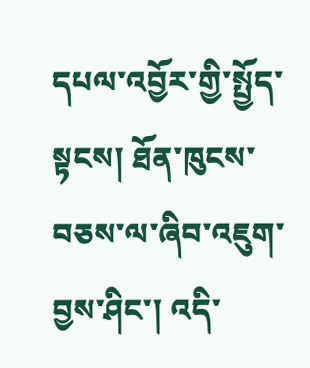དཔལ་འབྱོར་གྱི་སྤྱོད་སྟངས། ཐོན་ཁུངས་བཅས་ལ་ཞིབ་འཇུག་བྱས་ཤིང་། འདི་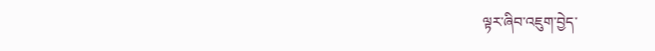ལྟར་ཞིབ་འཇུག་བྱེད་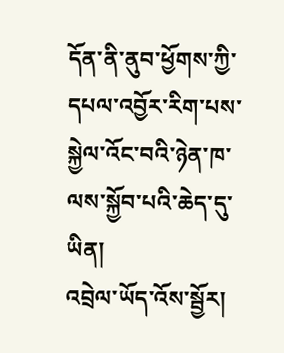དོན་ནི་ནུབ་ཕྱོགས་ཀྱི་དཔལ་འབྱོར་རིག་པས་སྐྱེལ་འོང་བའི་ཉེན་ཁ་ལས་སྐྱོབ་པའི་ཆེད་དུ་ཡིན།
འབྲེལ་ཡོད་འོས་སྦྱོར།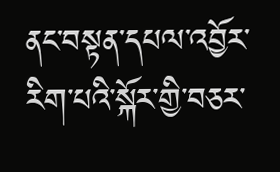ནང་བསྟན་དཔལ་འབྱོར་རིག་པའི་སྐོར་གྱི་བཅར་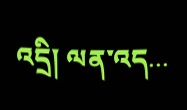འདྲི། ལན་འད...